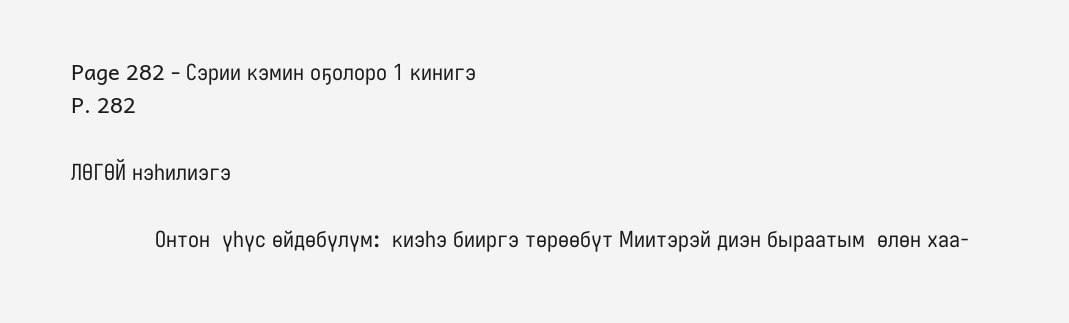Page 282 - Сэрии кэмин оҕолоро 1 кинигэ
P. 282

ЛӨГӨЙ нэһилиэгэ

              Онтон  үһүс өйдөбүлүм:  киэһэ бииргэ төрөөбүт Миитэрэй диэн быраатым  өлөн хаа-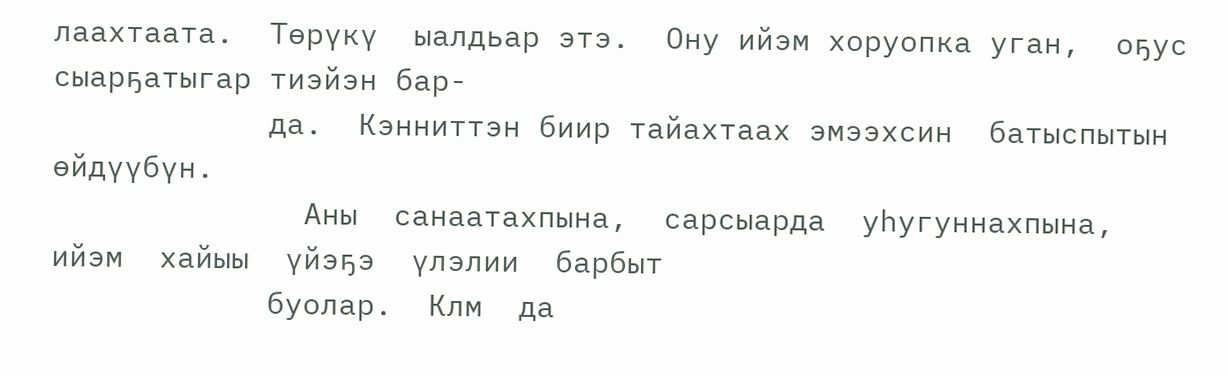лаахтаата.  Төрүкү  ыалдьар этэ.  Ону ийэм хоруопка уган,  оҕус сыарҕатыгар тиэйэн бар-
            да.  Кэнниттэн биир тайахтаах эмээхсин  батыспытын  өйдүүбүн.
              Аны  санаатахпына,  сарсыарда  уһугуннахпына,  ийэм  хайыы  үйэҕэ  үлэлии  барбыт
            буолар.  Клм  да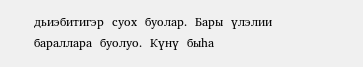дьиэбитигэр  суох  буолар.  Бары  үлэлии  бараллара  буолуо.  Күнү  быһа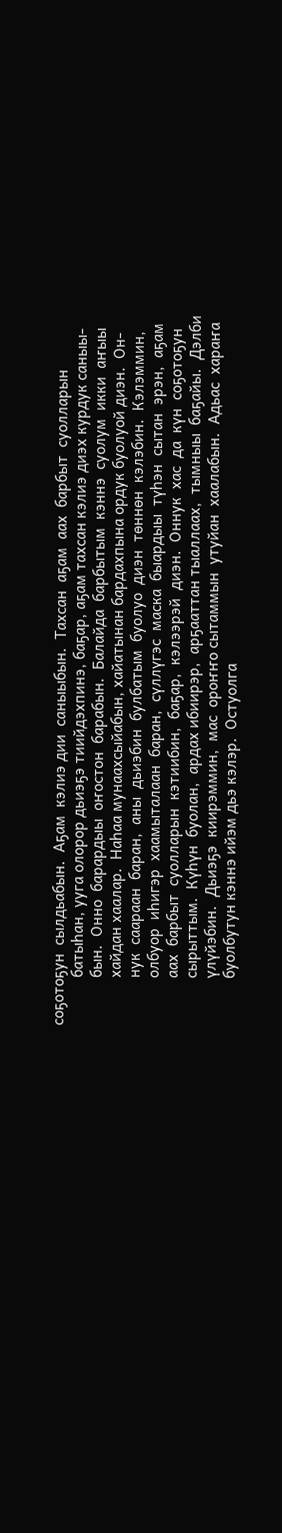соҕотоҕун  сылдьабын.  Аҕам  кэлиэ дии  саныыбын.  Тахсан  аҕам  аах  барбыт  суолларын
            батыһан, ууга олорор дьиэҕэ тиийдэхпинэ, баҕар, аҕам тахсан кэлиэ диэх курдук саныы-
            бын.  Онно  барардыы  оҥостон  барабын.  Балайда  барбытым  кэннэ  суолум  икки  аҥыы
            хайдан хаалар.  Наһаа мунаахсыйабын, хайатынан бардахпына ордук буолуой диэн.  Он-
            нук  саараан  баран,  аны  дьиэбин  булбатым  буолуо  диэн  төннөн  кэлэбин.  Кэлэммин,
            олбуор  иһигэр  хаамыталаан  баран,  сүллүгэс  маска  быардыы  түһэн  сытан  эрэн,  аҕам
            аах  барбыт  суолларын  кэтиибин,  баҕар,  кэлээрэй  диэн.  Оннук  хас  да  күн  соҕотоҕун
            сырыттым.  Күһүн  буолан,  ардах ибиирэр,  арҕааттан тыаллаах,  тымныы  баҕайы.  Дэлби
            үлүйэбин.  Дьиэҕэ  киирэммин,  мас  ороҥҥо сытаммын  утуйан  хаалабын.  Адьас  хараҥа
            буолбутун кэннэ ийэм дьэ кэлэр.  Остуолга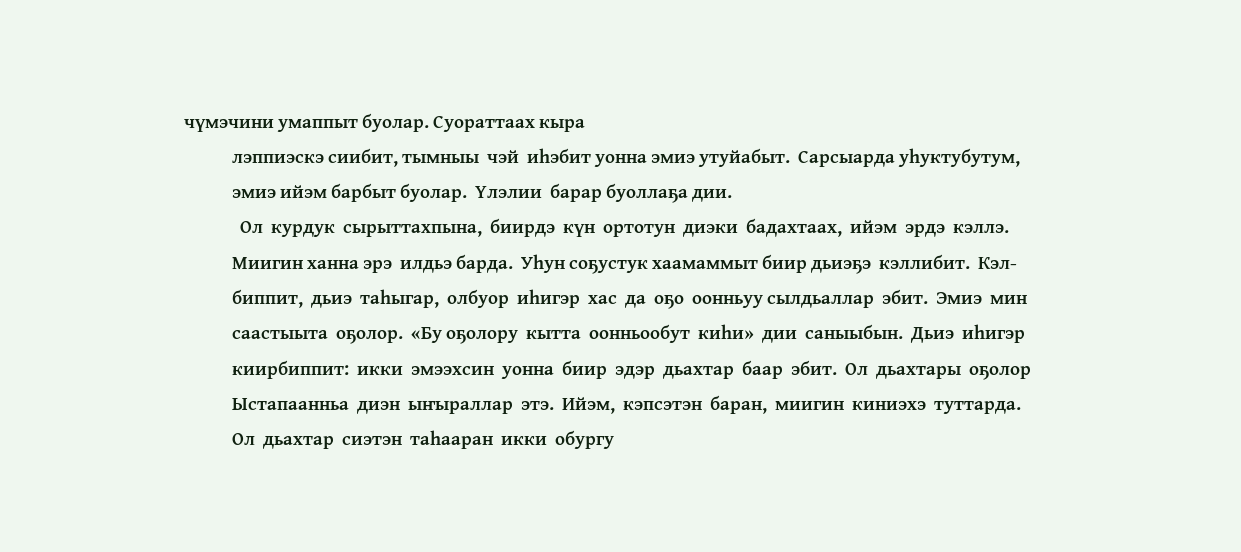чүмэчини умаппыт буолар. Суораттаах кыра
            лэппиэскэ сиибит, тымныы  чэй  иһэбит уонна эмиэ утуйабыт.  Сарсыарда уһуктубутум,
            эмиэ ийэм барбыт буолар.  Үлэлии  барар буоллаҕа дии.
              Ол  курдук  сырыттахпына,  биирдэ  күн  ортотун  диэки  бадахтаах,  ийэм  эрдэ  кэллэ.
            Миигин ханна эрэ  илдьэ барда.  Уһун соҕустук хаамаммыт биир дьиэҕэ  кэллибит.  Кэл-
            биппит,  дьиэ  таһыгар,  олбуор  иһигэр  хас  да  оҕо  оонньуу сылдьаллар  эбит.  Эмиэ  мин
            саастыыта  оҕолор.  «Бу оҕолору  кытта  оонньообут  киһи»  дии  саныыбын.  Дьиэ  иһигэр
            киирбиппит:  икки  эмээхсин  уонна  биир  эдэр  дьахтар  баар  эбит.  Ол  дьахтары  оҕолор
            Ыстапаанньа  диэн  ыҥыраллар  этэ.  Ийэм,  кэпсэтэн  баран,  миигин  киниэхэ  туттарда.
            Ол  дьахтар  сиэтэн  таһааран  икки  обургу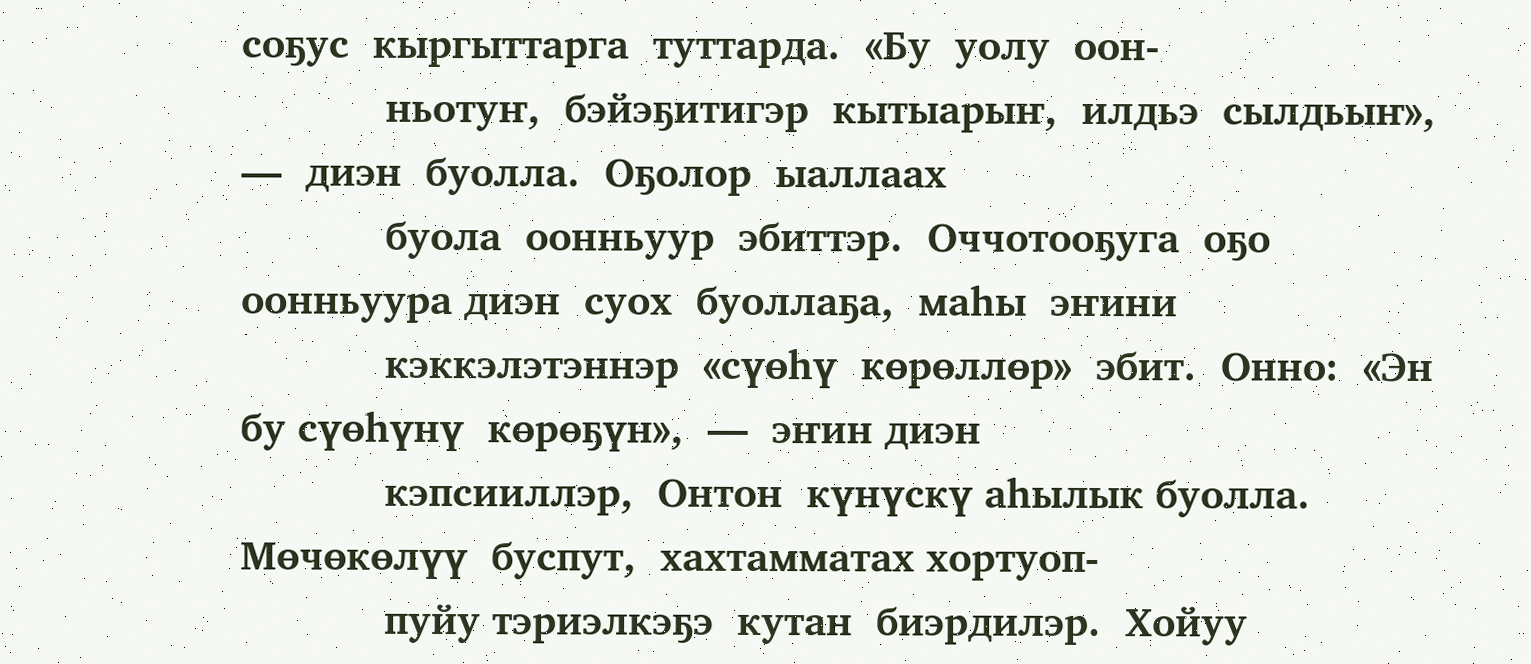соҕус  кыргыттарга  туттарда.  «Бу  уолу  оон-
            ньотуҥ,  бэйэҕитигэр  кытыарыҥ,  илдьэ  сылдьыҥ»,  —  диэн  буолла.  Оҕолор  ыаллаах
            буола  оонньуур  эбиттэр.  Оччотооҕуга  оҕо  оонньуура диэн  суох  буоллаҕа,  маһы  эҥини
            кэккэлэтэннэр  «сүөһү  көрөллөр»  эбит.  Онно:  «Эн  бу сүөһүнү  көрөҕүн»,  —  эҥин диэн
            кэпсииллэр,  Онтон  күнүскү аһылык буолла.  Мөчөкөлүү  буспут,  хахтамматах хортуоп-
            пуйу тэриэлкэҕэ  кутан  биэрдилэр.  Хойуу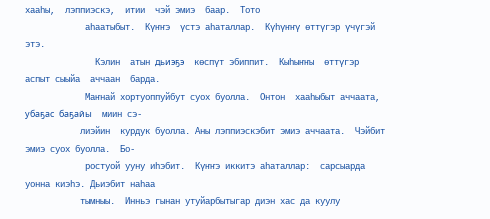хааһы,  лэппиэскэ,  итии  чэй эмиэ  баар.  Тото
            аһаатыбыт.  Күҥҥэ  үстэ аһаталлар.  Күһүҥҥү өттүгэр үчүгэй  этэ.
              Кэлин  атын дьиэҕэ  көспүт эбиппит.  Кыһыҥҥы  өттүгэр  аспыт сыыйа  аччаан  барда.
            Маҥнай хортуоппуйбут суох буолла.  Онтон  хааһыбыт аччаата,  убаҕас баҕайы  миин сэ-
           лиэйин  курдук буолла. Аны лэппиэскэбит эмиэ аччаата.  Чэйбит эмиэ суох буолла.  Бо-
            ростуой ууну иһэбит.  Күҥҥэ иккитэ аһаталлар:  сарсыарда уонна киэһэ. Дьиэбит наһаа
           тымныы.  Инньэ гынан утуйарбытыгар диэн хас да куулу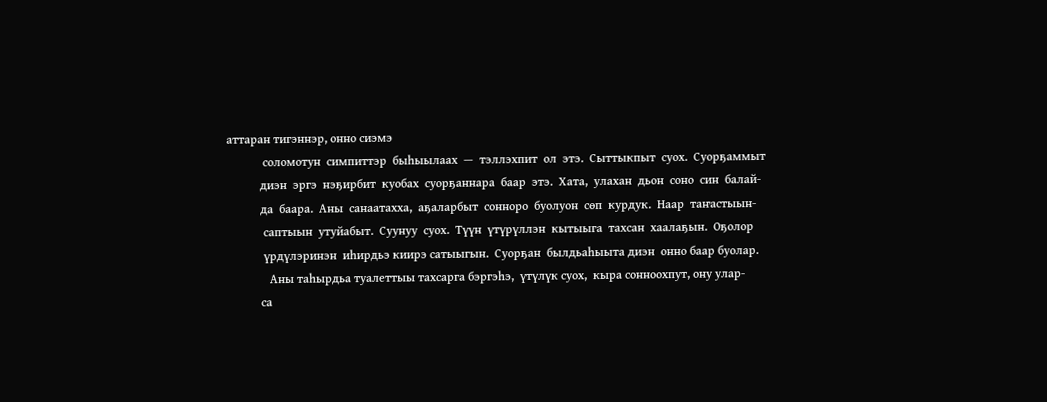аттаран тигэннэр, онно сиэмэ
            соломотун  симпиттэр  быһыылаах  —  тэллэхпит  ол  этэ.  Сыттыкпыт  суох.  Суорҕаммыт
           диэн  эргэ  нэҕирбит  куобах  суорҕаннара  баар  этэ.  Хата,  улахан  дьон  соно  син  балай-
           да  баара.  Аны  санаатахха,  аҕаларбыт  сонноро  буолуон  сөп  курдук.  Наар  таҥастыын-
            саптыын  утуйабыт.  Суунуу  суох.  Түүн  үтүрүллэн  кытыыга  тахсан  хаалаҕын.  Оҕолор
            үрдүлэринэн  иһирдьэ киирэ сатыыгын.  Суорҕан  былдьаһыыта диэн  онно баар буолар.
              Аны таһырдьа туалеттыы тахсарга бэргэһэ,  үтүлүк суох,  кыра сонноохпут, ону улар-
           са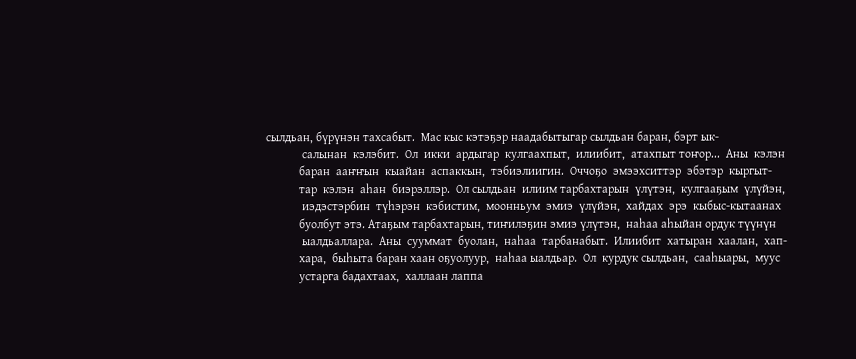сылдьан, бүрүнэн тахсабыт.  Мас кыс кэтэҕэр наадабытыгар сылдьан баран, бэрт ык-
            салынан  кэлэбит.  Ол  икки  ардыгар  кулгаахпыт,  илиибит,  атахпыт тоҥор...  Аны  кэлэн
           баран  ааҥҥын  кыайан  аспаккын,  тэбиэлиигин.  Оччоҕо  эмээхситтэр  эбэтэр  кыргыт-
           тар  кэлэн  аһан  биэрэллэр.  Ол сылдьан  илиим тарбахтарын  үлүтэн,  кулгааҕым  үлүйэн,
            иэдэстэрбин  түһэрэн  кэбистим,  моонньум  эмиэ  үлүйэн,  хайдах  эрэ  кыбыс-кытаанах
           буолбут этэ. Атаҕым тарбахтарын, тиҥилэҕин эмиэ үлүтэн,  наһаа аһыйан ордук түүнүн
            ыалдьаллара.  Аны  сууммат  буолан,  наһаа  тарбанабыт.  Илиибит  хатыран  хаалан,  хап-
           хара,  быһыта баран хаан оҕуолуур,  наһаа ыалдьар.  Ол  курдук сылдьан,  сааһыары,  муус
           устарга бадахтаах,  халлаан лаппа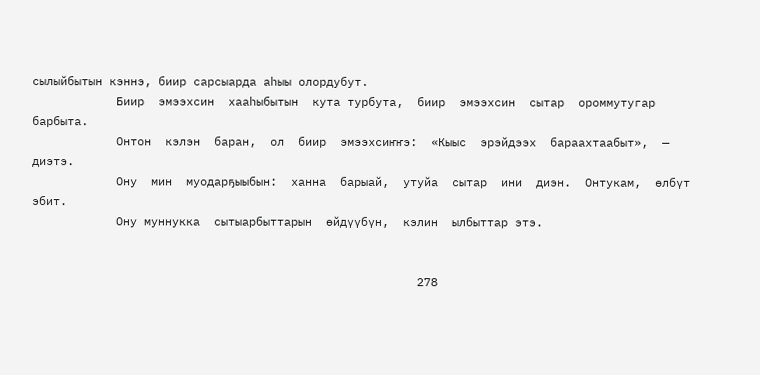сылыйбытын кэннэ, биир сарсыарда аһыы олордубут.
            Биир  эмээхсин  хааһыбытын  кута турбута,  биир  эмээхсин  сытар  ороммутугар  барбыта.
            Онтон  кэлэн  баран,  ол  биир  эмээхсиҥҥэ:  «Кыыс  эрэйдээх  бараахтаабыт»,  —  диэтэ.
            Ону  мин  муодарҕыыбын:  ханна  барыай,  утуйа  сытар  ини  диэн.  Онтукам,  өлбүт  эбит.
            Ону муннукка  сытыарбыттарын  өйдүүбүн,  кэлин  ылбыттар этэ.


                                                       278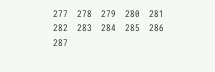277   278   279   280   281   282   283   284   285   286   287